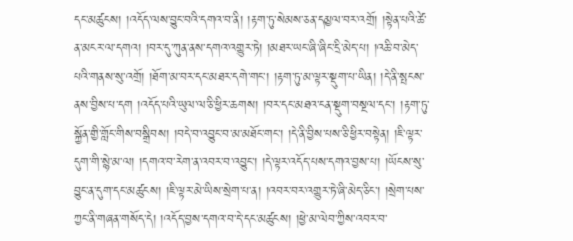དང་མཚུངས། །འདོད་ལས་བྱུང་བའི་དགའ་བ་ནི། །རྟག་ཏུ་སེམས་ཅན་དམྱལ་བར་འགྲོ། །སྟེན་པའི་ཚེ་ན་མངར་ལ་དགའ། །བར་དུ་ཀུན་ནས་དགའ་འགྱུར་ཏེ། །མཐར་ཡང་ཞི་ཞིང་དྲི་མེད་པ། །འཆི་བ་མེད་པའི་གནས་སུ་འགྲོ། །ཐོག་མ་བར་དང་མཐར་དགེ་གང་། །རྟག་ཏུ་མ་ལྟར་སྡུག་པ་ཡིན། །དེ་ནི་སྤངས་ནས་བྱིས་པ་དག །འདོད་པའི་ཡུལ་ལ་ཅི་ཕྱིར་ཆགས། །བར་དང་མཐའ་ངན་སྡུག་བསྔལ་དང་། །རྟག་ཏུ་སྐྱོན་གྱི་གློང་གིས་བསྒྲིབས། །བདེ་བ་འབྱུང་བ་མ་མཐོང་གང་། །དེ་ནི་བྱིས་པས་ཅི་ཕྱིར་བསྟེན། །ཇི་ལྟར་དུག་གི་སྙེ་མ་ལ། །དགའ་བ་རེག་ན་འབར་བ་འབྱུང་། །དེ་ལྟར་འདོད་པས་དགའ་བྱས་པ། །ཡོངས་སུ་བྱུང་ན་དུག་དང་མཚུངས། །ཇི་ལྟར་མེ་ཡིས་སྲེག་པ་ན། །འབར་བར་འགྱུར་ཏེ་ཞི་མེད་ཅིང་། །སྲེག་པས་ཀྱང་ནི་གཞན་གསོད་དེ། །འདོད་བྱས་དགའ་བ་དེ་དང་མཚུངས། །ཕྱེ་མ་ལེབ་ཀྱིས་འབར་བ་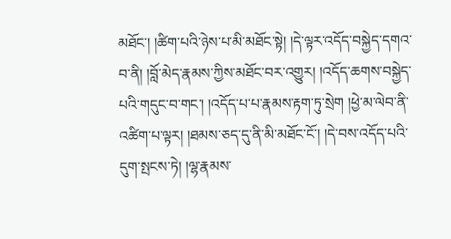མཐོང་། །ཚིག་པའི་ཉེས་པ་མི་མཐོང་སྟེ། །དེ་ལྟར་འདོད་བསྐྱེད་དགའ་བ་ནི། །བློ་མེད་རྣམས་ཀྱིས་མཐོང་བར་འགྱུར། །འདོད་ཆགས་བསྐྱེད་པའི་གདུང་བ་གང་། །འདོད་པ་པ་རྣམས་རྟག་ཏུ་སྲེག །ཕྱེ་མ་ལེབ་ནི་འཚིག་པ་ལྟར། །ཐམས་ཅད་དུ་ནི་མི་མཐོང་ངོ་། །དེ་བས་འདོད་པའི་དུག་སྤངས་ཏེ། །ལྷ་རྣམས་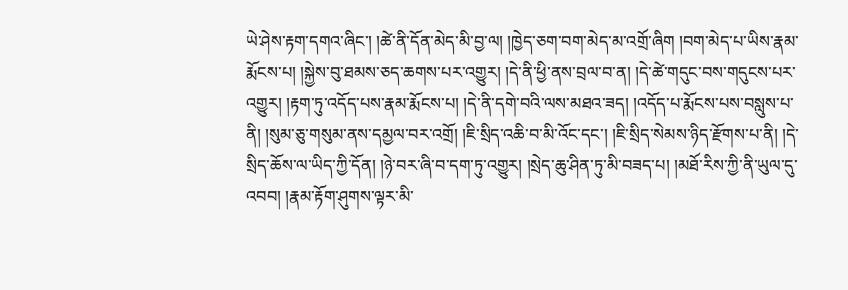ཡེ་ཤེས་རྟག་དགའ་ཞིང་། །ཚེ་ནི་དོན་མེད་མི་བྱ་ལ། །ཁྱེད་ཅག་བག་མེད་མ་འགྲོ་ཞིག །བག་མེད་པ་ཡིས་རྣམ་རྨོངས་པ། །སྐྱེས་བུ་ཐམས་ཅད་ཆགས་པར་འགྱུར། །དེ་ནི་ཕྱི་ནས་བྲལ་བ་ན། །དེ་ཚེ་གདུང་བས་གདུངས་པར་འགྱུར། །རྟག་ཏུ་འདོད་པས་རྣམ་རྨོངས་པ། །དེ་ནི་དགེ་བའི་ལས་མཐའ་ཟད། །འདོད་པ་རྨོངས་པས་བསླུས་པ་ནི། །སུམ་ཅུ་གསུམ་ནས་དམྱལ་བར་འགྲོ། །ཇི་སྲིད་འཆི་བ་མི་འོང་དང་། །ཇི་སྲིད་སེམས་ཉིད་རྫོགས་པ་ནི། །དེ་སྲིད་ཆོས་ལ་ཡིད་ཀྱི་དོན། །ཉེ་བར་ཞི་བ་དག་ཏུ་འགྱུར། །སྲེད་ཆུ་ཤིན་ཏུ་མི་བཟད་པ། །མཐོ་རིས་ཀྱི་ནི་ཡུལ་དུ་འབབ། །རྣམ་རྟོག་ཤུགས་ལྟར་མི་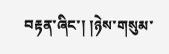བརྟན་ཞིང་། །ཉེས་གསུམ་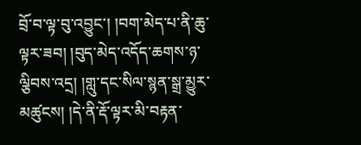བྲོ་བ་ལྟ་བུ་འབྱུང་། །བག་མེད་པ་ནི་ཆུ་ལྟར་ཟབ། །བུད་མེད་འདོད་ཆགས་ཉ་ལྕིབས་འདྲ། །གླུ་དང་སིལ་སྙན་སྒྲ་མྱུར་མཚུངས། །དེ་ནི་རྡོ་ལྟར་མི་བརྟན་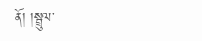ནོ། །སྦྲུལ་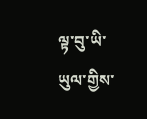ལྟ་བུ་ཡི་ཡུལ་གྱིས་